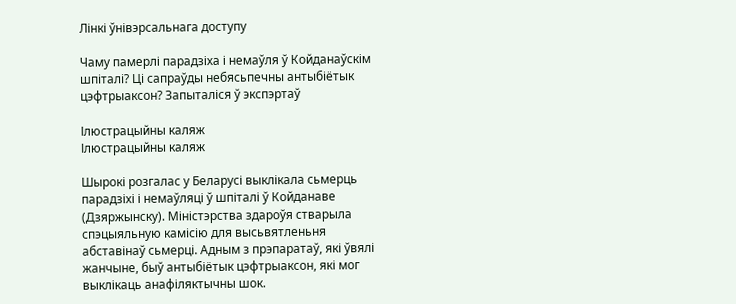Лінкі ўнівэрсальнага доступу

Чаму памерлі парадзіха і немаўля ў Койданаўскім шпіталі? Ці сапраўды небясьпечны антыбіётык цэфтрыаксон? Запыталіся ў экспэртаў

Ілюстрацыйны каляж
Ілюстрацыйны каляж

Шырокі розгалас у Беларусі выклікала сьмерць парадзіхі і немаўляці ў шпіталі ў Койданаве (Дзяржынску). Міністэрства здароўя стварыла спэцыяльную камісію для высьвятленьня абставінаў сьмерці. Адным з прэпаратаў, які ўвялі жанчыне, быў антыбіётык цэфтрыаксон, які мог выклікаць анафіляктычны шок.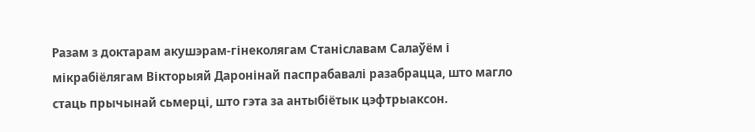Разам з доктарам акушэрам-гінеколягам Станіславам Салаўём і мікрабіёлягам Вікторыяй Даронінай паспрабавалі разабрацца, што магло стаць прычынай сьмерці, што гэта за антыбіётык цэфтрыаксон.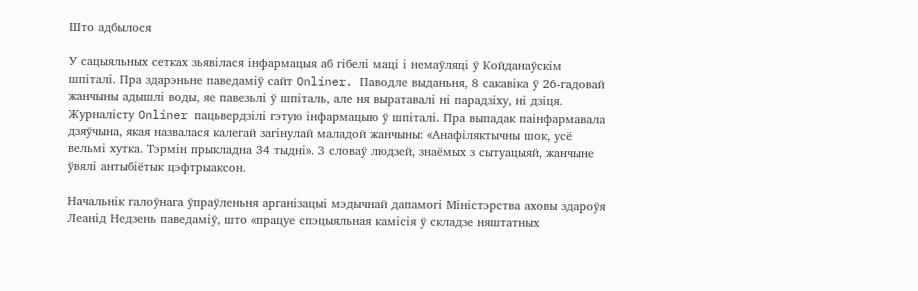Што адбылося

У сацыяльных сетках зьявілася інфармацыя аб гібелі маці і немаўляці ў Койданаўскім шпіталі. Пра здарэньне паведаміў сайт Onlíner. Паводле выданьня, 8 сакавіка ў 26-гадовай жанчыны адышлі воды, яе павезьлі ў шпіталь, але ня выратавалі ні парадзіху, ні дзіця. Журналісту Onlíner пацьвердзілі гэтую інфармацыю ў шпіталі. Пра выпадак паінфармавала дзяўчына, якая назвалася калегай загінулай маладой жанчыны: «Анафіляктычны шок, усё вельмі хутка. Тэрмін прыкладна 34 тыдні». З словаў людзей, знаёмых з сытуацыяй, жанчыне ўвялі антыбіётык цэфтрыаксон.

Начальнік галоўнага ўпраўленьня арганізацыі мэдычнай дапамогі Міністэрства аховы здароўя Леанід Недзень паведаміў, што «працуе спэцыяльная камісія ў складзе няштатных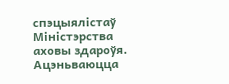спэцыялістаў Міністэрства аховы здароўя. Ацэньваюцца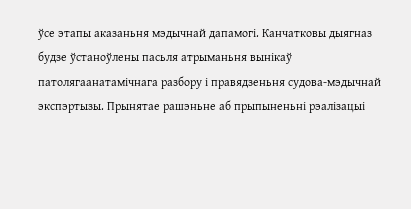ўсе этапы аказаньня мэдычнай дапамогі. Канчатковы дыягназ будзе ўстаноўлены пасьля атрыманьня вынікаў патолягаанатамічнага разбору і правядзеньня судова-мэдычнай экспэртызы. Прынятае рашэньне аб прыпыненьні рэалізацыі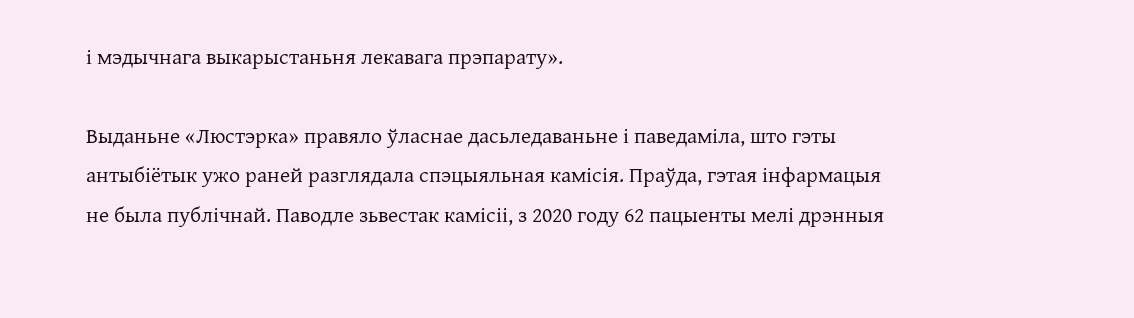і мэдычнага выкарыстаньня лекавага прэпарату».

Выданьне «Люстэрка» правяло ўласнае дасьледаваньне і паведаміла, што гэты антыбіётык ужо раней разглядала спэцыяльная камісія. Праўда, гэтая інфармацыя не была публічнай. Паводле зьвестак камісіі, з 2020 году 62 пацыенты мелі дрэнныя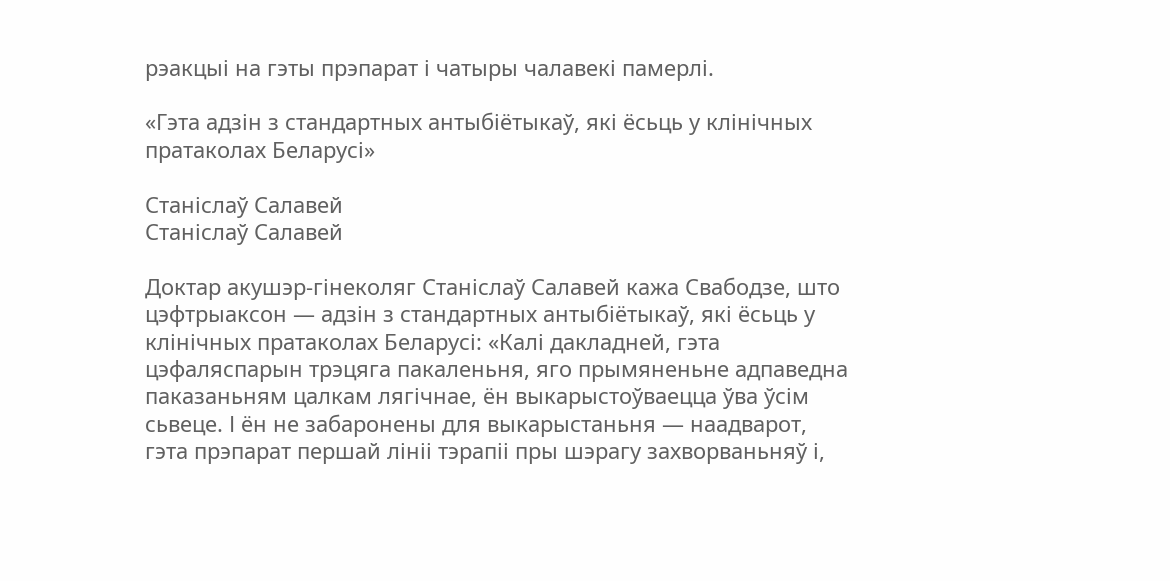рэакцыі на гэты прэпарат і чатыры чалавекі памерлі.

«Гэта адзін з стандартных антыбіётыкаў, які ёсьць у клінічных пратаколах Беларусі»

Станіслаў Салавей
Станіслаў Салавей

Доктар акушэр-гінеколяг Станіслаў Салавей кажа Свабодзе, што цэфтрыаксон — адзін з стандартных антыбіётыкаў, які ёсьць у клінічных пратаколах Беларусі: «Калі дакладней, гэта цэфаляспарын трэцяга пакаленьня, яго прымяненьне адпаведна паказаньням цалкам лягічнае, ён выкарыстоўваецца ўва ўсім сьвеце. І ён не забаронены для выкарыстаньня — наадварот, гэта прэпарат першай лініі тэрапіі пры шэрагу захворваньняў і,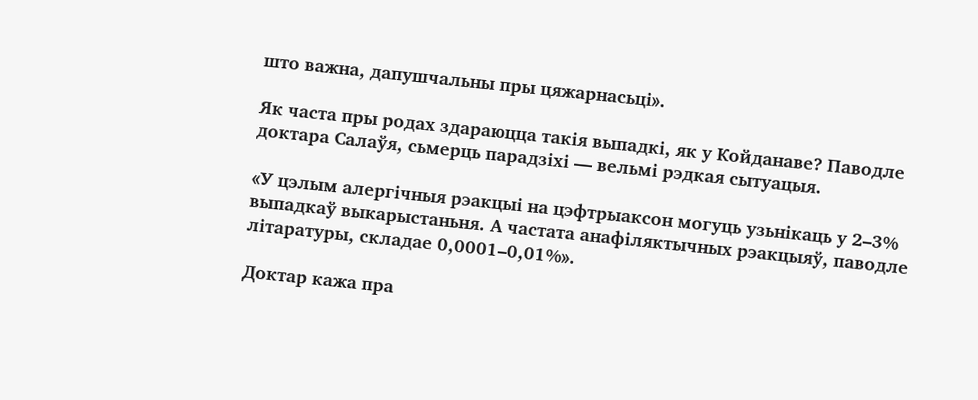што важна, дапушчальны пры цяжарнасьці».

Як часта пры родах здараюцца такія выпадкі, як у Койданаве? Паводле доктара Салаўя, сьмерць парадзіхі — вельмі рэдкая сытуацыя.

«У цэлым алергічныя рэакцыі на цэфтрыаксон могуць узьнікаць у 2–3% выпадкаў выкарыстаньня. А частата анафіляктычных рэакцыяў, паводле літаратуры, складае 0,0001–0,01%».

Доктар кажа пра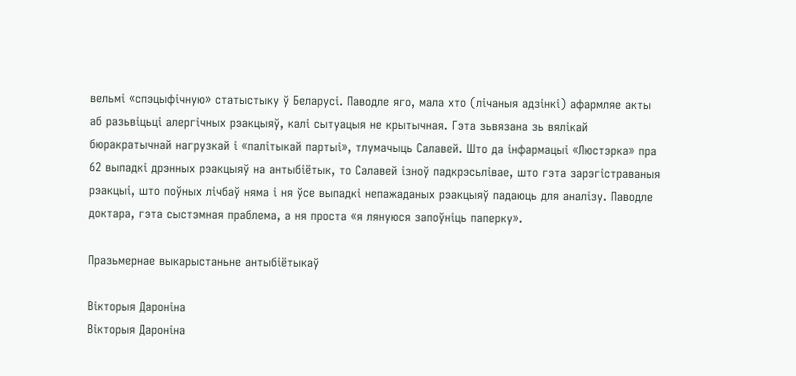вельмі «спэцыфічную» статыстыку ў Беларусі. Паводле яго, мала хто (лічаныя адзінкі) афармляе акты аб разьвіцьці алергічных рэакцыяў, калі сытуацыя не крытычная. Гэта зьвязана зь вялікай бюракратычнай нагрузкай і «палітыкай партыі», тлумачыць Салавей. Што да інфармацыі «Люстэрка» пра 62 выпадкі дрэнных рэакцыяў на антыбіётык, то Салавей ізноў падкрэсьлівае, што гэта зарэгістраваныя рэакцыі, што поўных лічбаў няма і ня ўсе выпадкі непажаданых рэакцыяў падаюць для аналізу. Паводле доктара, гэта сыстэмная праблема, а ня проста «я лянуюся запоўніць паперку».

Празьмернае выкарыстаньне антыбіётыкаў

Вікторыя Дароніна
Вікторыя Дароніна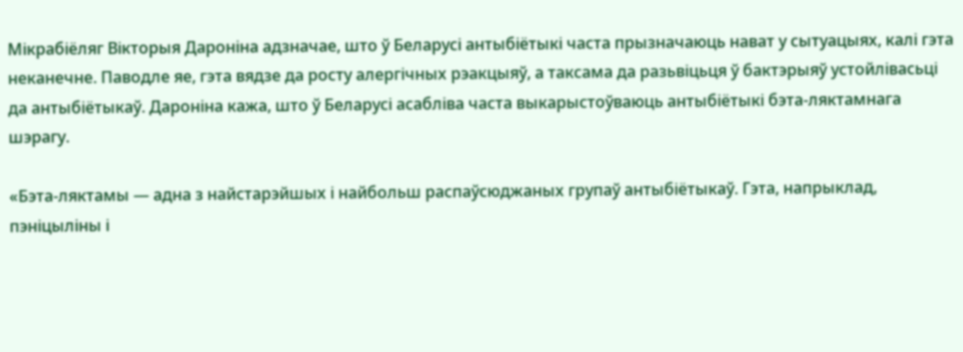Мікрабіёляг Вікторыя Дароніна адзначае, што ў Беларусі антыбіётыкі часта прызначаюць нават у сытуацыях, калі гэта неканечне. Паводле яе, гэта вядзе да росту алергічных рэакцыяў, а таксама да разьвіцьця ў бактэрыяў устойлівасьці да антыбіётыкаў. Дароніна кажа, што ў Беларусі асабліва часта выкарыстоўваюць антыбіётыкі бэта-ляктамнага шэрагу.

«Бэта-ляктамы — адна з найстарэйшых і найбольш распаўсюджаных групаў антыбіётыкаў. Гэта, напрыклад, пэніцыліны і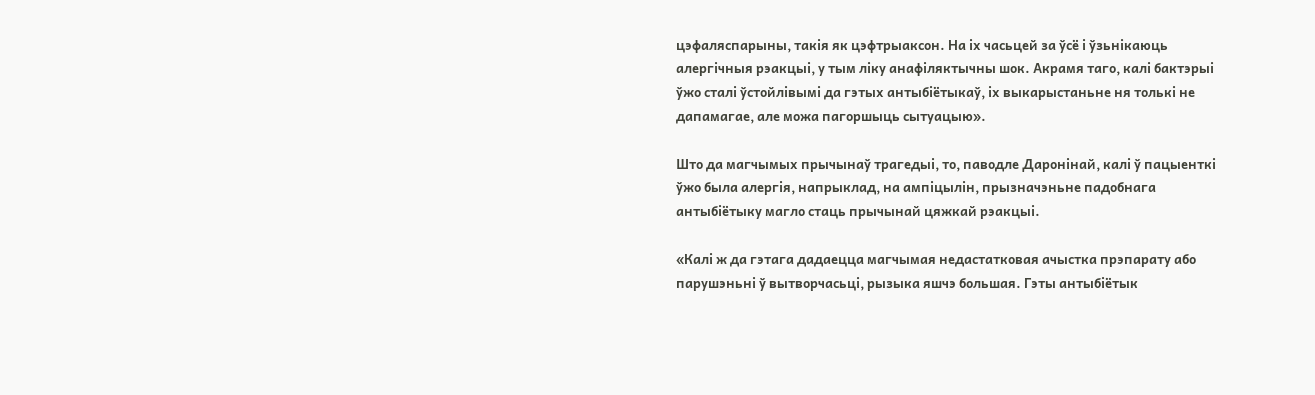цэфаляспарыны, такія як цэфтрыаксон. На іх часьцей за ўсё і ўзьнікаюць алергічныя рэакцыі, у тым ліку анафіляктычны шок. Акрамя таго, калі бактэрыі ўжо сталі ўстойлівымі да гэтых антыбіётыкаў, іх выкарыстаньне ня толькі не дапамагае, але можа пагоршыць сытуацыю».

Што да магчымых прычынаў трагедыі, то, паводле Даронінай, калі ў пацыенткі ўжо была алергія, напрыклад, на ампіцылін, прызначэньне падобнага антыбіётыку магло стаць прычынай цяжкай рэакцыі.

«Калі ж да гэтага дадаецца магчымая недастатковая ачыстка прэпарату або парушэньні ў вытворчасьці, рызыка яшчэ большая. Гэты антыбіётык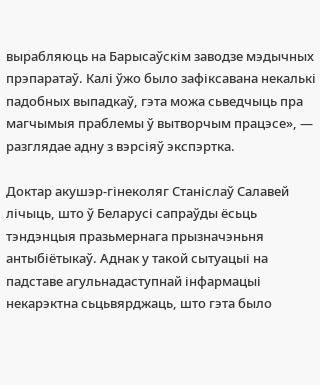вырабляюць на Барысаўскім заводзе мэдычных прэпаратаў. Калі ўжо было зафіксавана некалькі падобных выпадкаў, гэта можа сьведчыць пра магчымыя праблемы ў вытворчым працэсе», — разглядае адну з вэрсіяў экспэртка.

Доктар акушэр-гінеколяг Станіслаў Салавей лічыць, што ў Беларусі сапраўды ёсьць тэндэнцыя празьмернага прызначэньня антыбіётыкаў. Аднак у такой сытуацыі на падставе агульнадаступнай інфармацыі некарэктна сьцьвярджаць, што гэта было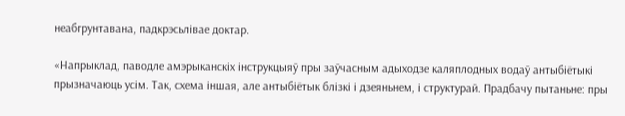неабгрунтавана, падкрэсьлівае доктар.

«Напрыклад, паводле амэрыканскіх інструкцыяў пры заўчасным адыходзе каляплодных водаў антыбіётыкі прызначаюць усім. Так, схема іншая, але антыбіётык блізкі і дзеяньнем, і структурай. Прадбачу пытаньне: пры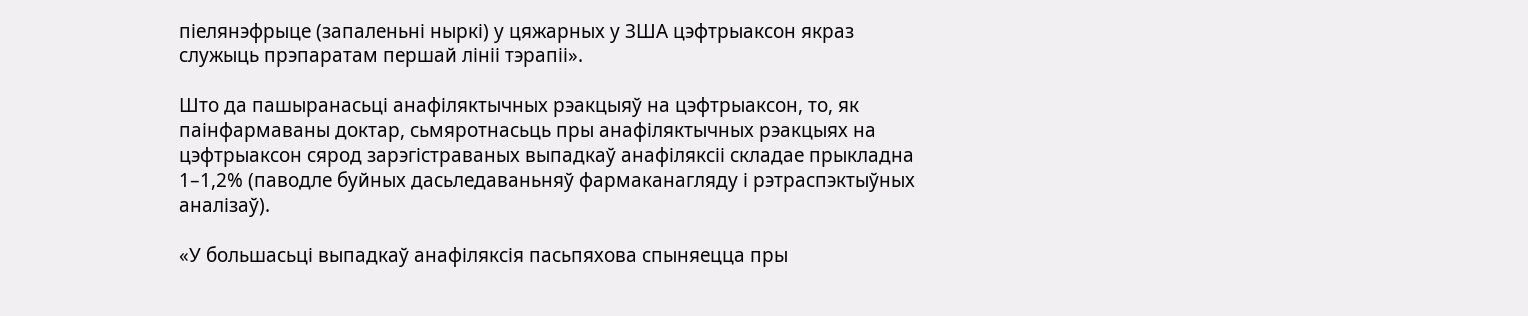піелянэфрыце (запаленьні ныркі) у цяжарных у ЗША цэфтрыаксон якраз служыць прэпаратам першай лініі тэрапіі».

Што да пашыранасьці анафіляктычных рэакцыяў на цэфтрыаксон, то, як паінфармаваны доктар, сьмяротнасьць пры анафіляктычных рэакцыях на цэфтрыаксон сярод зарэгістраваных выпадкаў анафіляксіі складае прыкладна 1–1,2% (паводле буйных дасьледаваньняў фармаканагляду і рэтраспэктыўных аналізаў).

«У большасьці выпадкаў анафіляксія пасьпяхова спыняецца пры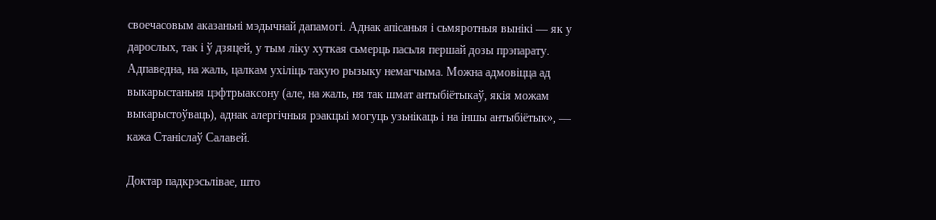своечасовым аказаньні мэдычнай дапамогі. Аднак апісаныя і сьмяротныя вынікі — як у дарослых, так і ў дзяцей, у тым ліку хуткая сьмерць пасьля першай дозы прэпарату. Адпаведна, на жаль, цалкам ухіліць такую рызыку немагчыма. Можна адмовіцца ад выкарыстаньня цэфтрыаксону (але, на жаль, ня так шмат антыбіётыкаў, якія можам выкарыстоўваць), аднак алергічныя рэакцыі могуць узьнікаць і на іншы антыбіётык», — кажа Станіслаў Салавей.

Доктар падкрэсьлівае, што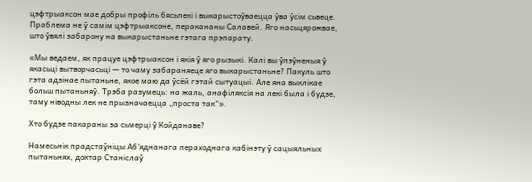цэфтрыаксон мае добры профіль бясьпекі і выкарыстоўваецца ўва ўсім сьвеце. Праблема не ў самім цэфтрыаксоне, перакананы Салавей. Яго насьцярожвае, што ўвялі забарону на выкарыстаньне гэтага прэпарату.

«Мы ведаем, як працуе цэфтрыаксон і якія ў яго рызыкі. Калі вы ўпэўненыя ў якасьці вытворчасьці — то чаму забараняеце яго выкарыстаньне? Пакуль што гэта адзінае пытаньне, якое маю да ўсёй гэтай сытуацыі. Але яна выклікае больш пытаньняў. Трэба разумець: на жаль, анафіляксія на лекі была і будзе, таму ніводны лек не прызначаецца „проста так“».

Хто будзе пакараны за сьмерці ў Койданаве?

Намесьнік прадстаўніцы Аб'яднанага пераходнага кабінэту ў сацыяльных пытаньнях, доктар Станіслаў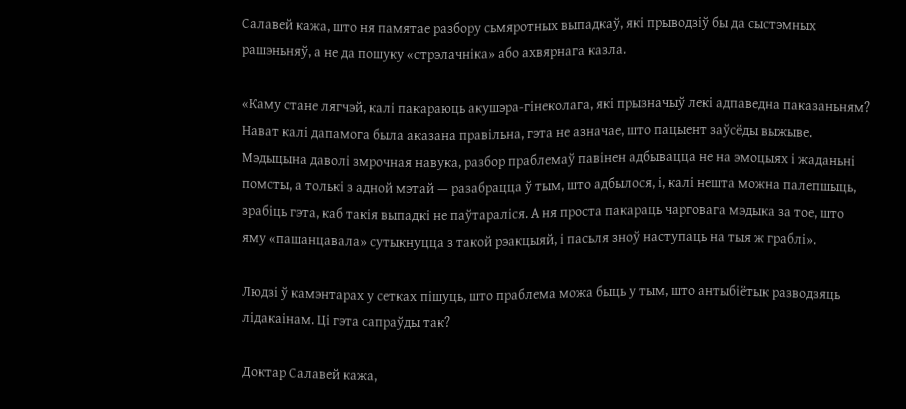Салавей кажа, што ня памятае разбору сьмяротных выпадкаў, які прыводзіў бы да сыстэмных рашэньняў, а не да пошуку «стрэлачніка» або ахвярнага казла.

«Каму стане лягчэй, калі пакараюць акушэра-гінеколага, які прызначыў лекі адпаведна паказаньням? Нават калі дапамога была аказана правільна, гэта не азначае, што пацыент заўсёды выжыве. Мэдыцына даволі змрочная навука, разбор праблемаў павінен адбывацца не на эмоцыях і жаданьні помсты, а толькі з адной мэтай — разабрацца ў тым, што адбылося, і, калі нешта можна палепшыць, зрабіць гэта, каб такія выпадкі не паўтараліся. А ня проста пакараць чарговага мэдыка за тое, што яму «пашанцавала» сутыкнуцца з такой рэакцыяй, і пасьля зноў наступаць на тыя ж граблі».

Людзі ў камэнтарах у сетках пішуць, што праблема можа быць у тым, што антыбіётык разводзяць лідакаінам. Ці гэта сапраўды так?

Доктар Салавей кажа,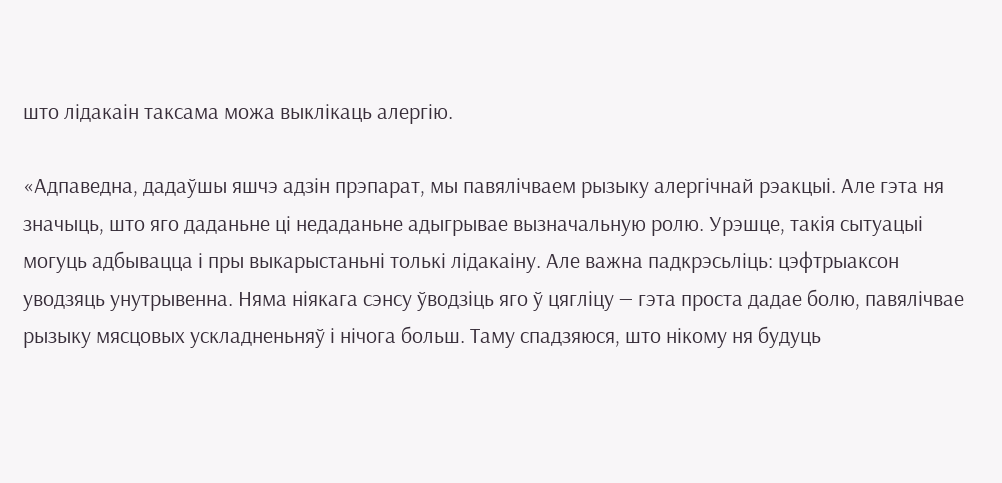што лідакаін таксама можа выклікаць алергію.

«Адпаведна, дадаўшы яшчэ адзін прэпарат, мы павялічваем рызыку алергічнай рэакцыі. Але гэта ня значыць, што яго даданьне ці недаданьне адыгрывае вызначальную ролю. Урэшце, такія сытуацыі могуць адбывацца і пры выкарыстаньні толькі лідакаіну. Але важна падкрэсьліць: цэфтрыаксон уводзяць унутрывенна. Няма ніякага сэнсу ўводзіць яго ў цягліцу — гэта проста дадае болю, павялічвае рызыку мясцовых ускладненьняў і нічога больш. Таму спадзяюся, што нікому ня будуць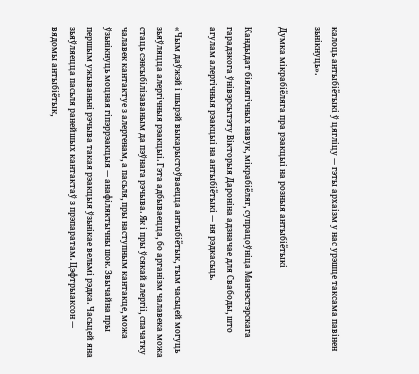калоць антыбіётыкі ў цягліцу — гэты архаізм у нас урэшце таксама павінен зьнікнуць».

Думка мікрабіёляга пра рэакцыі на розныя антыбіётыкі

Кандыдат біялягічных навук, мікрабіёляг, супрацоўніца Манчэстэрскага гарадзкога ўнівэрсытэту Вікторыя Дароніна адзначае для Свабоды, што агулам алергічныя рэакцыі на антыбіётыкі — ня рэдкасьць.

«Чым даўжэй і шырэй выкарыстоўваецца антыбіётык, тым часьцей могуць зьяўляцца алергічныя рэакцыі. Гэта адбываецца, бо арганізм чалавека можа стаць сэнсыбілізаваным да пэўнага рэчыва. Як і пры ўсякай алергіі, спачатку чалавек кантактуе з алергенам, а пасьля, пры наступным кантакце, можа ўзьнікнуць моцная гіпэррэакцыя — анафіляктычны шок. Звычайна пры першым ужываньні рэчыва такая рэакцыя ўзьнікае вельмі рэдка. Часьцей яна зьяўляецца пасьля ранейшых кантактаў з прэпаратам. Цэфтрыаксон — вядомы антыбіётык,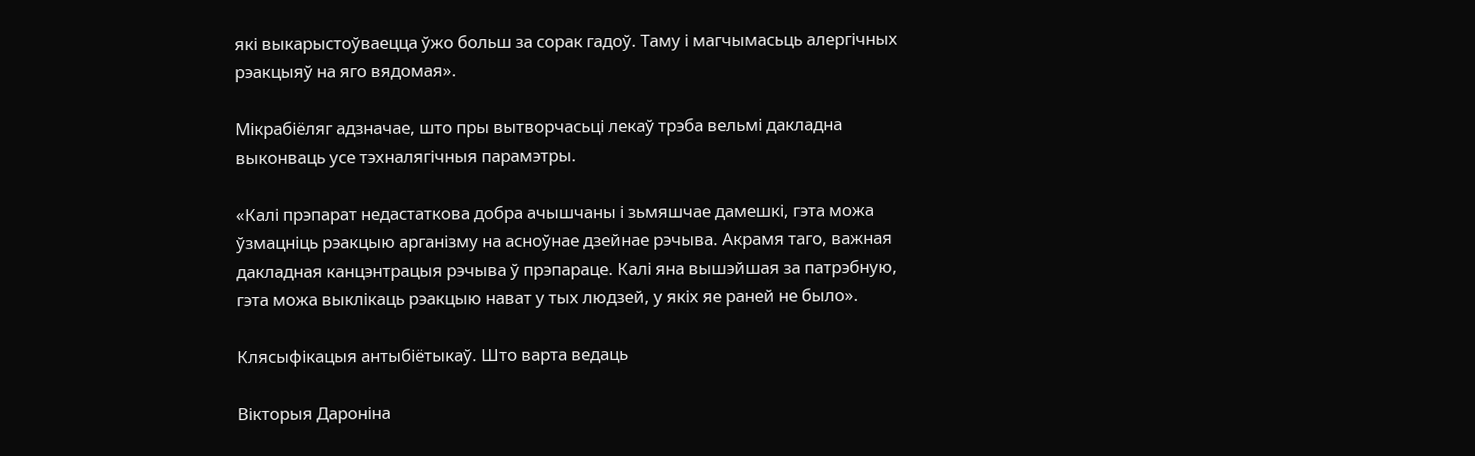які выкарыстоўваецца ўжо больш за сорак гадоў. Таму і магчымасьць алергічных рэакцыяў на яго вядомая».

Мікрабіёляг адзначае, што пры вытворчасьці лекаў трэба вельмі дакладна выконваць усе тэхналягічныя парамэтры.

«Калі прэпарат недастаткова добра ачышчаны і зьмяшчае дамешкі, гэта можа ўзмацніць рэакцыю арганізму на асноўнае дзейнае рэчыва. Акрамя таго, важная дакладная канцэнтрацыя рэчыва ў прэпараце. Калі яна вышэйшая за патрэбную, гэта можа выклікаць рэакцыю нават у тых людзей, у якіх яе раней не было».

Клясыфікацыя антыбіётыкаў. Што варта ведаць

Вікторыя Дароніна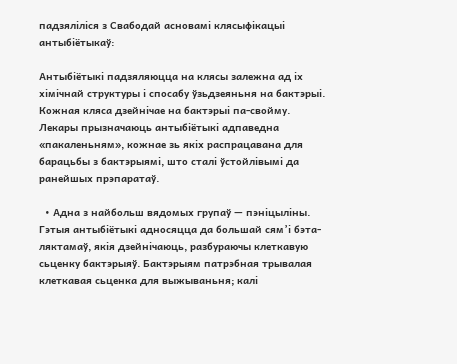падзяліліся з Свабодай асновамі клясыфікацыі антыбіётыкаў:

Антыбіётыкі падзяляюцца на клясы залежна ад іх хімічнай структуры і спосабу ўзьдзеяньня на бактэрыі. Кожная кляса дзейнічае на бактэрыі па-свойму. Лекары прызначаюць антыбіётыкі адпаведна «пакаленьням», кожнае зь якіх распрацавана для барацьбы з бактэрыямі, што сталі ўстойлівымі да ранейшых прэпаратаў.

  • Адна з найбольш вядомых групаў — пэніцыліны. Гэтыя антыбіётыкі адносяцца да большай сям’і бэта-ляктамаў, якія дзейнічаюць, разбураючы клеткавую сьценку бактэрыяў. Бактэрыям патрэбная трывалая клеткавая сьценка для выжываньня; калі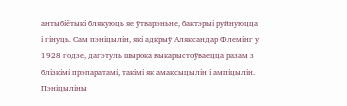антыбіётыкі блякуюць яе ўтварэньне, бактэрыі руйнуюцца і гінуць. Сам пэніцылін, які адкрыў Аляксандар Флемінг у 1928 годзе, дагэтуль шырока выкарыстоўваецца разам з блізкімі прэпаратамі, такімі як амаксыцылін і ампіцылін. Пэніцыліны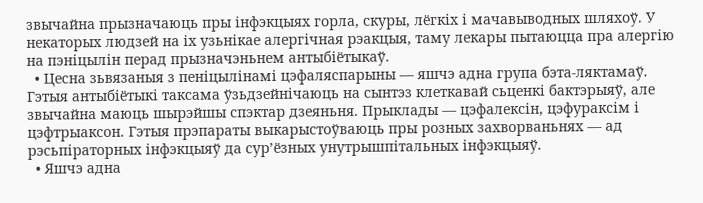звычайна прызначаюць пры інфэкцыях горла, скуры, лёгкіх і мачавыводных шляхоў. У некаторых людзей на іх узьнікае алергічная рэакцыя, таму лекары пытаюцца пра алергію на пэніцылін перад прызначэньнем антыбіётыкаў.
  • Цесна зьвязаныя з пеніцылінамі цэфаляспарыны — яшчэ адна група бэта-ляктамаў. Гэтыя антыбіётыкі таксама ўзьдзейнічаюць на сынтэз клеткавай сьценкі бактэрыяў, але звычайна маюць шырэйшы спэктар дзеяньня. Прыклады — цэфалексін, цэфуракcім і цэфтрыаксон. Гэтыя прэпараты выкарыстоўваюць пры розных захворваньнях — ад рэсьпіраторных інфэкцыяў да сур’ёзных унутрышпітальных інфэкцыяў.
  • Яшчэ адна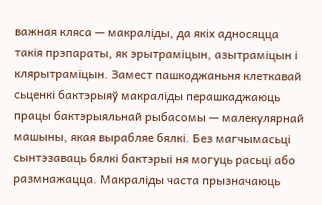важная кляса — макраліды, да якіх адносяцца такія прэпараты, як эрытраміцын, азытраміцын і клярытраміцын. Замест пашкоджаньня клеткавай сьценкі бактэрыяў макраліды перашкаджаюць працы бактэрыяльнай рыбасомы — малекулярнай машыны, якая вырабляе бялкі. Без магчымасьці сынтэзаваць бялкі бактэрыі ня могуць расьці або размнажацца. Макраліды часта прызначаюць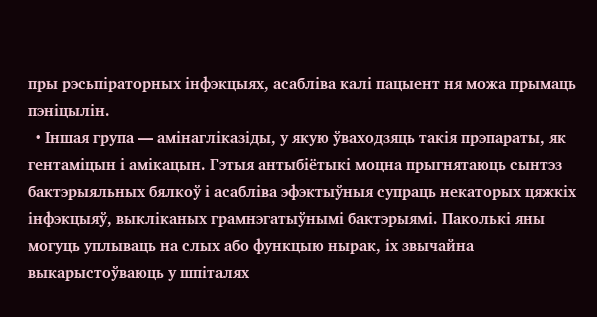пры рэсьпіраторных інфэкцыях, асабліва калі пацыент ня можа прымаць пэніцылін.
  • Іншая група — амінагліказіды, у якую ўваходзяць такія прэпараты, як гентаміцын і амікацын. Гэтыя антыбіётыкі моцна прыгнятаюць сынтэз бактэрыяльных бялкоў і асабліва эфэктыўныя супраць некаторых цяжкіх інфэкцыяў, выкліканых грамнэгатыўнымі бактэрыямі. Паколькі яны могуць уплываць на слых або функцыю нырак, іх звычайна выкарыстоўваюць у шпіталях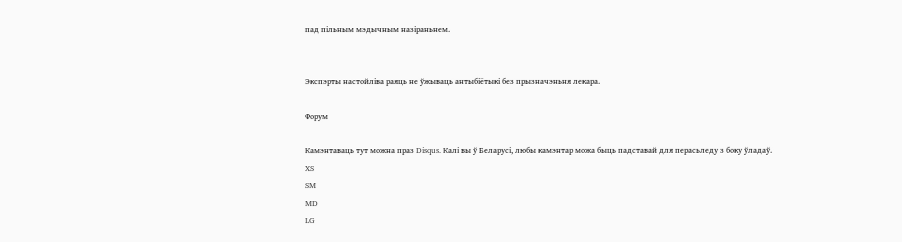пад пільным мэдычным назіраньнем.


Экспэрты настойліва раяць не ўжываць антыбіётыкі без прызначэньня лекара.

Форум

Камэнтаваць тут можна праз Disqus. Калі вы ў Беларусі, любы камэнтар можа быць падставай для перасьледу з боку ўладаў.
XS
SM
MD
LG